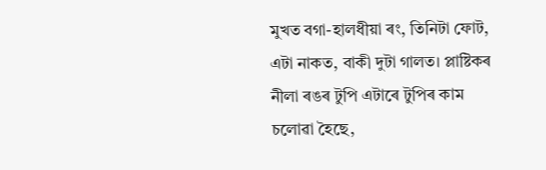মুখত বগা-হালধীয়া ৰং, তিনিটা ফোট, এটা নাকত, বাকী দুটা গালত। প্লাষ্টিকৰ নীলা ৰঙৰ টুপি এটাৰে টুপিৰ কাম চলোৱা হৈছে,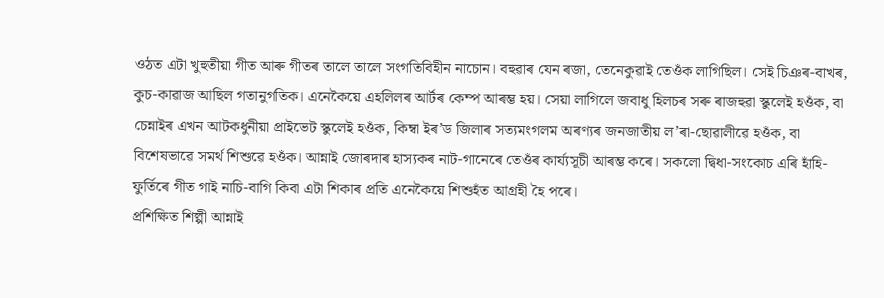ওঠত এটা খুহুতীয়া গীত আৰু গীতৰ তালে তালে সংগতিবিহীন নাচোন। বহুৱাৰ যেন ৰজা, তেনেকুৱাই তেওঁক লাগিছিল। সেই চিঞৰ-বাখৰ, কুচ-কাৱাজ আছিল গতানুগতিক। এনেকৈয়ে এহলিলৰ আৰ্টৰ কেম্প আৰম্ভ হয়। সেয়া লাগিলে জবাধু হিলচৰ সৰু ৰাজহুৱা স্কুলেই হওঁক, বা চেন্নাইৰ এখন আটকধুনীয়া প্ৰাইভেট স্কুলেই হওঁক, কিম্বা ইৰ’ড জিলাৰ সত্যমংগলম অৰণ্যৰ জনজাতীয় ল’ৰা-ছোৱালীৱে হওঁক, বা বিশেষভাৱে সমৰ্থ শিশুৱে হওঁক। আন্নাই জোৰদাৰ হাস্যকৰ নাট-গানেৰে তেওঁৰ কাৰ্য্যসূচী আৰম্ভ কৰে। সকলো দ্বিধা-সংকোচ এৰি হাঁহি-ফুৰ্তিৰে গীত গাই নাচি-বাগি কিবা এটা শিকাৰ প্ৰতি এনেকৈয়ে শিশুহঁত আগ্ৰহী হৈ পৰে।
প্ৰশিক্ষিত শিল্পী আন্নাই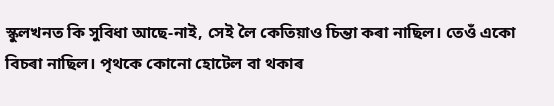স্কুলখনত কি সুবিধা আছে-নাই, সেই লৈ কেতিয়াও চিন্তা কৰা নাছিল। তেওঁ একো বিচৰা নাছিল। পৃথকে কোনো হোটেল বা থকাৰ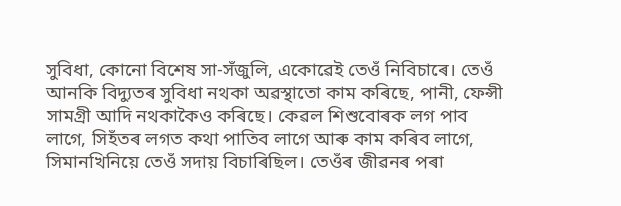সুবিধা, কোনো বিশেষ সা-সঁজুলি, একোৱেই তেওঁ নিবিচাৰে। তেওঁ আনকি বিদ্যুতৰ সুবিধা নথকা অৱস্থাতো কাম কৰিছে, পানী, ফেন্সী সামগ্ৰী আদি নথকাকৈও কৰিছে। কেৱল শিশুবোৰক লগ পাব লাগে, সিহঁতৰ লগত কথা পাতিব লাগে আৰু কাম কৰিব লাগে, সিমানখিনিয়ে তেওঁ সদায় বিচাৰিছিল। তেওঁৰ জীৱনৰ পৰা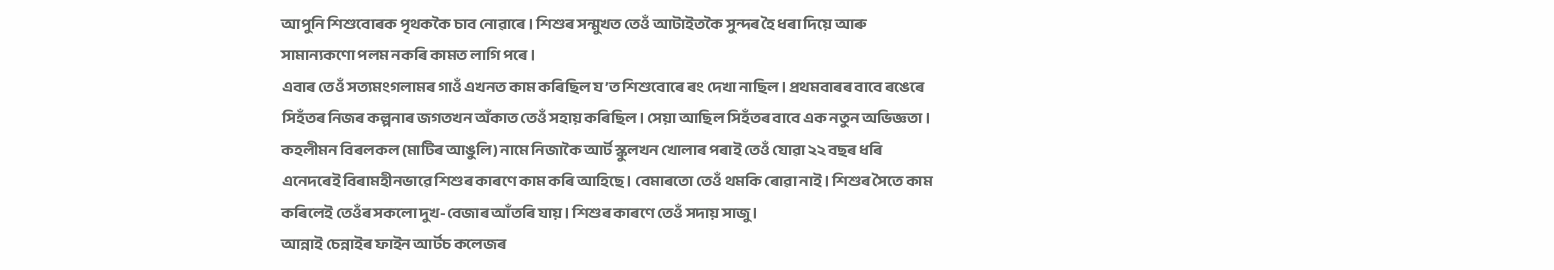আপুনি শিশুবোৰক পৃথককৈ চাব নোৱাৰে। শিশুৰ সন্মুখত তেওঁ আটাইতকৈ সুন্দৰ হৈ ধৰা দিয়ে আৰু সামান্যকণো পলম নকৰি কামত লাগি পৰে।
এবাৰ তেওঁ সত্যমংগলামৰ গাওঁ এখনত কাম কৰিছিল য’ত শিশুবোৰে ৰং দেখা নাছিল। প্ৰথমবাৰৰ বাবে ৰঙেৰে সিহঁতৰ নিজৰ কল্পনাৰ জগতখন অঁকাত তেওঁ সহায় কৰিছিল। সেয়া আছিল সিহঁতৰ বাবে এক নতুন অভিজ্ঞতা। কহলীমন বিৰলকল (মাটিৰ আঙুলি) নামে নিজাকৈ আৰ্ট স্কুলখন খোলাৰ পৰাই তেওঁ যোৱা ২২ বছৰ ধৰি এনেদৰেই বিৰামহীনভাৱে শিশুৰ কাৰণে কাম কৰি আহিছে। বেমাৰতো তেওঁ থমকি ৰোৱা নাই। শিশুৰ সৈতে কাম কৰিলেই তেওঁৰ সকলো দুখ-বেজাৰ আঁতৰি যায়। শিশুৰ কাৰণে তেওঁ সদায় সাজু।
আন্নাই চেন্নাইৰ ফাইন আৰ্টচ কলেজৰ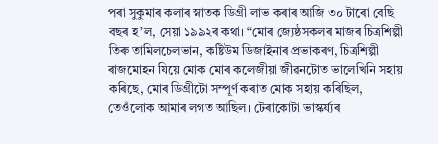পৰা সুকুমাৰ কলাৰ স্নাতক ডিগ্ৰী লাভ কৰাৰ আজি ৩০ টাৰো বেছি বছৰ হ’ল, সেয়া ১৯৯২ৰ কথা। “মোৰ জ্যেষ্ঠসকলৰ মাজৰ চিত্ৰশিল্পী তিৰু তামিলচেলভান, কষ্টিউম ডিজাইনাৰ প্ৰভাকৰণ, চিত্ৰশিল্পী ৰাজমোহন যিয়ে মোক মোৰ কলেজীয়া জীৱনটোত ভালেখিনি সহায় কৰিছে, মোৰ ডিগ্ৰীটো সম্পূৰ্ণ কৰাত মোক সহায় কৰিছিল, তেওঁলোক আমাৰ লগত আছিল। টেৰাকোটা ভাস্কৰ্য্যৰ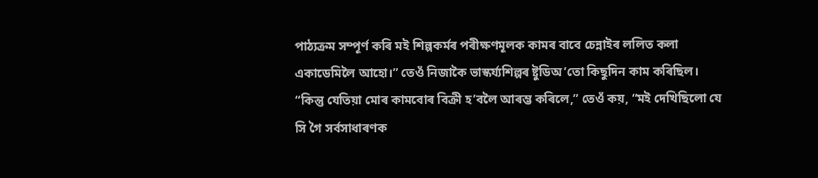পাঠ্যক্ৰম সম্পূৰ্ণ কৰি মই শিল্পকৰ্মৰ পৰীক্ষণমূলক কামৰ বাবে চেন্নাইৰ ললিত কলা একাডেমিলৈ আহো।” তেওঁ নিজাকৈ ভাস্কৰ্য্যশিল্পৰ ষ্টুডিঅ’তো কিছুদিন কাম কৰিছিল।
“কিন্তু যেতিয়া মোৰ কামবোৰ বিক্ৰী হ’বলৈ আৰম্ভ কৰিলে,” তেওঁ কয়, “মই দেখিছিলো যে সি গৈ সৰ্বসাধাৰণক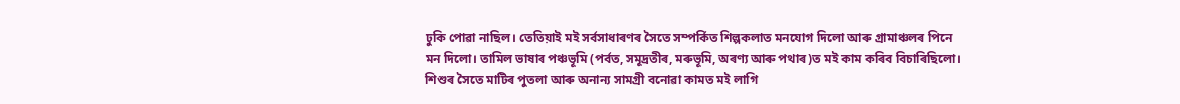ঢুকি পোৱা নাছিল। তেতিয়াই মই সৰ্বসাধাৰণৰ সৈতে সম্পৰ্কিত শিল্পকলাত মনযোগ দিলো আৰু গ্ৰামাঞ্চলৰ পিনে মন দিলো। তামিল ভাষাৰ পঞ্চভূমি (পৰ্বত, সমূদ্ৰতীৰ, মৰুভূমি, অৰণ্য আৰু পথাৰ)ত মই কাম কৰিব বিচাৰিছিলো। শিশুৰ সৈতে মাটিৰ পুতলা আৰু অনান্য সামগ্ৰী বনোৱা কামত মই লাগি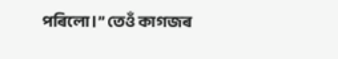পৰিলো।” তেওঁ কাগজৰ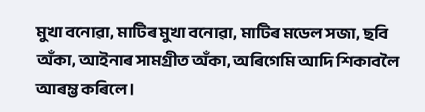মুখা বনোৱা, মাটিৰ মুখা বনোৱা, মাটিৰ মডেল সজা, ছবি অঁকা, আইনাৰ সামগ্ৰীত অঁকা, অৰিগেমি আদি শিকাবলৈ আৰম্ভ কৰিলে।